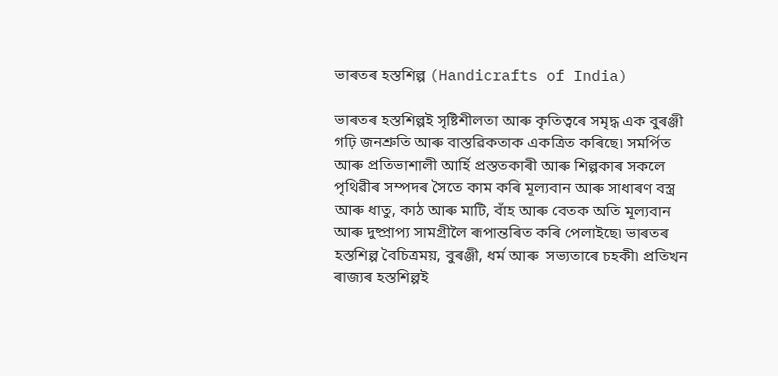ভাৰতৰ হস্তশিল্প (Handicrafts of India)

ভাৰতৰ হস্তশিল্পই সৃষ্টিশীলতা আৰু কৃতিত্বৰে সমৃদ্ধ এক বুৰঞ্জী গঢ়ি জনশ্ৰুতি আৰু বাস্তৱিকতাক একত্ৰিত কৰিছে৷ সমৰ্পিত আৰু প্ৰতিভাশালী আৰ্হি প্ৰস্ততকাৰী আৰু শিল্পকাৰ সকলে পৃথিৱীৰ সম্পদৰ সৈতে কাম কৰি মূল্যবান আৰু সাধাৰণ বস্ত্ৰ আৰু ধাতু, কাঠ আৰু মাটি, বাঁহ আৰু বেতক অতি মূল্যবান আৰু দুষ্প্ৰাপ্য সামগ্ৰীলৈ ৰূপান্তৰিত কৰি পেলাইছে৷ ভাৰতৰ হস্তশিল্প বৈচিত্ৰময়, বুৰঞ্জী, ধৰ্ম আৰু  সভ্যতাৰে চহকী৷ প্ৰতিখন ৰাজ্যৰ হস্তশিল্পই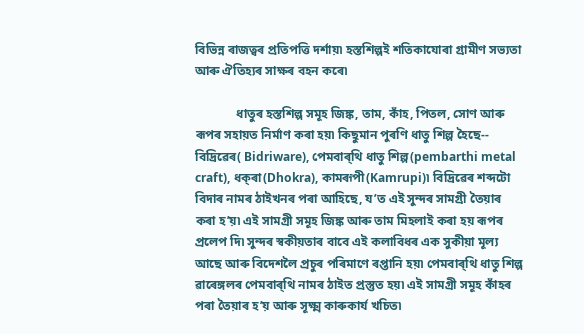বিভিন্ন ৰাজত্বৰ প্ৰতিপত্তি দৰ্শায়৷ হস্তশিল্পই শতিকাযোৰা গ্ৰামীণ সভ্যতা আৰু ঐতিহ্যৰ সাক্ষৰ বহন কৰে৷

             ধাতুৰ হস্তশিল্প সমূহ জিঙ্ক, তাম, কাঁহ, পিতল, সোণ আৰু ৰূপৰ সহায়ত নিৰ্মাণ কৰা হয়৷ কিছুমান পুৰণি ধাতু শিল্প হৈছে-- বিদ্ৰিৱেৰ( Bidriware), পেমবাৰ্‌থি ধাতু শিল্প(pembarthi metal craft), ধক্‌ৰা(Dhokra), কামৰূপী(Kamrupi)৷ বিদ্ৰিৱেৰ শব্দটো বিদাৰ নামৰ ঠাইখনৰ পৰা আহিছে, য’ত এই সুন্দৰ সামগ্ৰী তৈয়াৰ কৰা হ’য়৷ এই সামগ্ৰী সমূহ জিঙ্ক আৰু তাম মিহলাই কৰা হয় ৰূপৰ প্ৰলেপ দি৷ সুন্দৰ স্বকীয়তাৰ বাবে এই কলাবিধৰ এক সুকীয়া মূল্য আছে আৰু বিদেশলৈ প্ৰচুৰ পৰিমাণে ৰপ্তানি হয়৷ পেমবাৰ্‌থি ধাতু শিল্প ৱাৰেঙ্গলৰ পেমবাৰ্‌থি নামৰ ঠাইত প্ৰস্তুত হয়৷ এই সামগ্ৰী সমূহ কাঁহৰ পৰা তৈয়াৰ হ’য় আৰু সূক্ষ্ম কাৰুকাৰ্য খচিত৷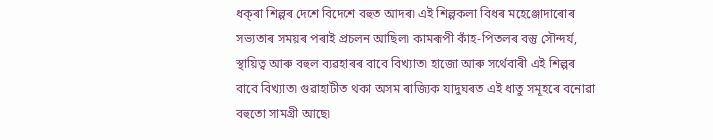ধক্‌ৰা শিল্পৰ দেশে বিদেশে বহুত আদৰ৷ এই শিল্পকলা বিধৰ মহেঞ্জোদাৰোৰ সভ্যতাৰ সময়ৰ পৰাই প্ৰচলন আছিল৷ কামৰূপী কাঁহ-পিতলৰ বস্তু সৌন্দৰ্য, স্থায়িত্ব আৰু বহুল ব্যৱহাৰৰ বাবে বিখ্যাত৷ হাজো আৰু সৰ্থেবাৰী এই শিল্পৰ বাবে বিখ্যাত৷ গুৱাহাটীত থকা অসম ৰাজ্যিক যাদুঘৰত এই ধাতু সমূহৰে বনোৱা বহুতো সামগ্ৰী আছে৷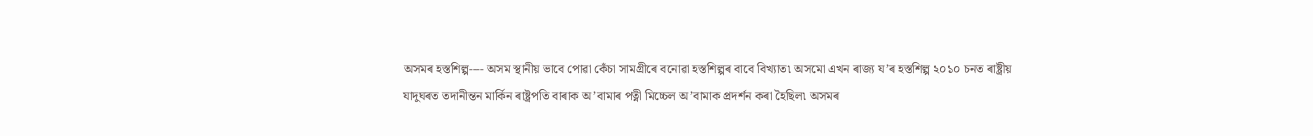অসমৰ হস্তশিল্প---- অসম স্থানীয় ভাবে পোৱা কেঁচা সামগ্ৰীৰে বনোৱা হস্তশিল্পৰ বাবে বিখ্যাত৷ অসমো এখন ৰাজ্য য’ৰ হস্তশিল্প ২০১০ চনত ৰাষ্ট্ৰীয় যাদুঘৰত তদানীন্তন মাৰ্কিন ৰাষ্ট্ৰপতি বাৰাক অ’বামাৰ পত্নী মিচ্চেল অ’বামাক প্ৰদৰ্শন কৰা হৈছিল৷ অসমৰ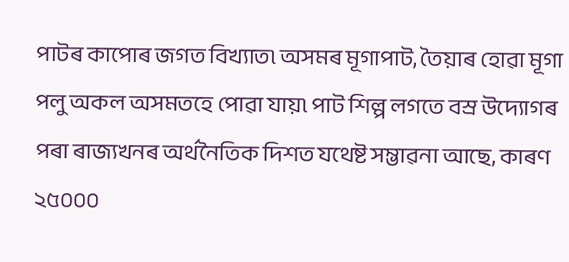পাটৰ কাপোৰ জগত বিখ্যাত৷ অসমৰ মূগাপাট, তৈয়াৰ হোৱা মূগা পলু অকল অসমতহে পোৱা যায়৷ পাট শিল্প লগতে বস্ৰ উদ্যোগৰ পৰা ৰাজ্যখনৰ অৰ্থনৈতিক দিশত যথেষ্ট সম্ভাৱনা আছে, কাৰণ ২৫০০০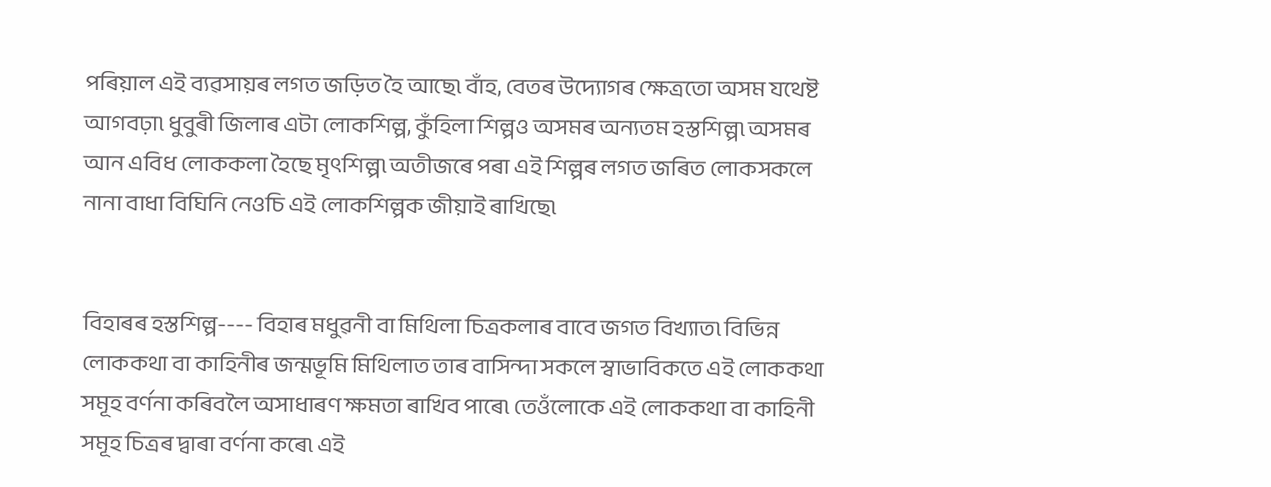পৰিয়াল এই ব্যৱসায়ৰ লগত জড়িত হৈ আছে৷ বাঁহ, বেতৰ উদ্যোগৰ ক্ষেত্ৰতো অসম যথেষ্ট আগবঢ়া৷ ধুবুৰী জিলাৰ এটা লোকশিল্প, কুঁহিলা শিল্পও অসমৰ অন্যতম হস্তশিল্প৷ অসমৰ আন এবিধ লোককলা হৈছে মৃৎশিল্প৷ অতীজৰে পৰা এই শিল্পৰ লগত জৰিত লোকসকলে নানা বাধা বিঘিনি নেওচি এই লোকশিল্পক জীয়াই ৰাখিছে৷


বিহাৰৰ হস্তশিল্প---- বিহাৰ মধুৱনী বা মিথিলা চিত্ৰকলাৰ বাবে জগত বিখ্যাত৷ বিভিন্ন লোককথা বা কাহিনীৰ জন্মভূমি মিথিলাত তাৰ বাসিন্দা সকলে স্বাভাবিকতে এই লোককথা সমূহ বৰ্ণনা কৰিবলৈ অসাধাৰণ ক্ষমতা ৰাখিব পাৰে৷ তেওঁলোকে এই লোককথা বা কাহিনী সমূহ চিত্ৰৰ দ্বাৰা বৰ্ণনা কৰে৷ এই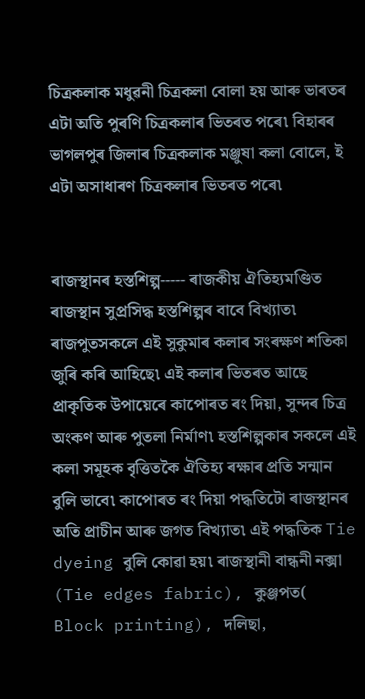চিত্ৰকলাক মধুৱনী চিত্ৰকলা বোলা হয় আৰু ভাৰতৰ এটা অতি পুৰণি চিত্ৰকলাৰ ভিতৰত পৰে৷ বিহাৰৰ ভাগলপুৰ জিলাৰ চিত্ৰকলাক মঞ্জুষা কলা বোলে, ই এটা অসাধাৰণ চিত্ৰকলাৰ ভিতৰত পৰে৷


ৰাজস্থানৰ হস্তশিল্প----- ৰাজকীয় ঐতিহ্যমণ্ডিত ৰাজস্থান সুপ্ৰসিদ্ধ হস্তশিল্পৰ বাবে বিখ্যাত৷ ৰাজপুতসকলে এই সুকুমাৰ কলাৰ সংৰক্ষণ শতিকা জুৰি কৰি আহিছে৷ এই কলাৰ ভিতৰত আছে প্ৰাকৃতিক উপায়েৰে কাপোৰত ৰং দিয়া, সুন্দৰ চিত্ৰ অংকণ আৰু পুতলা নিৰ্মাণ৷ হস্তশিল্পকাৰ সকলে এই কলা সমূহক বৃত্তিতকৈ ঐতিহ্য ৰক্ষাৰ প্ৰতি সন্মান বুলি ভাবে৷ কাপোৰত ৰং দিয়া পদ্ধতিটো ৰাজস্থানৰ অতি প্ৰাচীন আৰু জগত বিখ্যাত৷ এই পদ্ধতিক Tie dyeing বুলি কোৱা হয়৷ ৰাজস্থানী বান্ধনী নক্সা (Tie edges fabric), কুঞ্জপত( Block printing), দলিছা,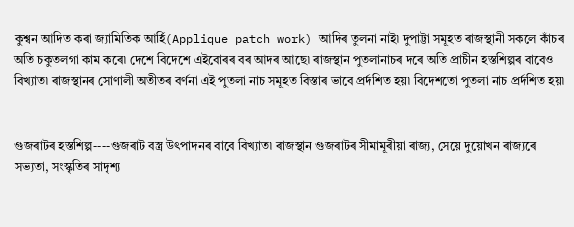কুশ্বন আদিত কৰা জ্যামিতিক আৰ্হি(Applique patch work) আদিৰ তুলনা নাই৷ দুপাট্টা সমূহত ৰাজস্থানী সকলে কাঁচৰ অতি চকুতলগা কাম কৰে৷ দেশে বিদেশে এইবোৰৰ বৰ আদৰ আছে৷ ৰাজস্থান পুতলানাচৰ দৰে অতি প্ৰাচীন হস্তশিল্পৰ বাবেও বিখ্যাত৷ ৰাজস্থানৰ সোণালী অতীতৰ বৰ্ণনা এই পুতলা নাচ সমূহত বিস্তাৰ ভাবে প্ৰৰ্দশিত হয়৷ বিদেশতো পুতলা নাচ প্ৰৰ্দশিত হয়৷


গুজৰাটৰ হস্তশিল্প----গুজৰাট বস্ত্ৰ উৎপাদনৰ বাবে বিখ্যাত৷ ৰাজস্থান গুজৰাটৰ সীমামূৰীয়া ৰাজ্য, সেয়ে দুয়োখন ৰাজ্যৰে সভ্যতা, সংস্কৃতিৰ সাদৃশ্য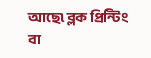আছে৷ ব্লক প্ৰিন্টিং বা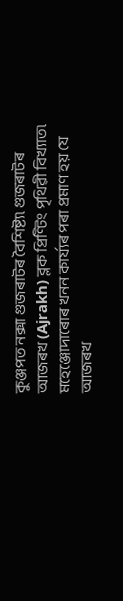কুঞ্জপত নক্সা গুজৰাটৰ বৈশিষ্ট্য৷ গুজৰাটৰ আজৰখ (Ajrakh) ব্লক প্ৰিণ্টিং পৃথিৱী বিখ্যাত৷ মহেঞ্জোদাৰোৰ খনন কাৰ্য্যৰ পৰা প্ৰমাণ হয় যে আজৰখ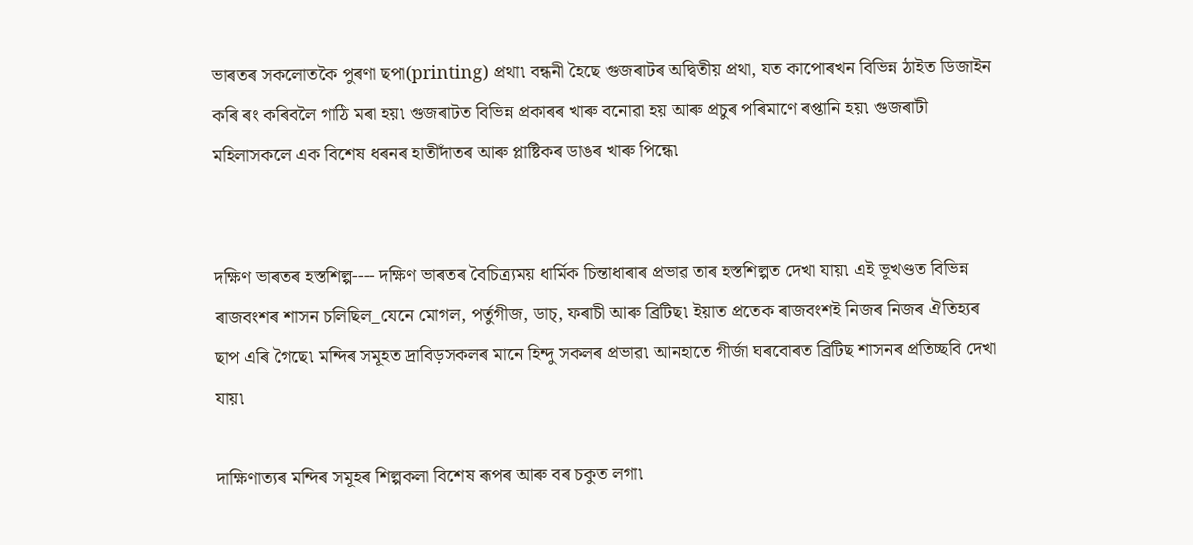ভাৰতৰ সকলোতকৈ পুৰণা ছপা(printing) প্ৰথা৷ বন্ধনী হৈছে গুজৰাটৰ অদ্বিতীয় প্ৰথা, যত কাপোৰখন বিভিন্ন ঠাইত ডিজাইন কৰি ৰং কৰিবলৈ গাঠি মৰা হয়৷ গুজৰাটত বিভিন্ন প্ৰকাৰৰ খাৰু বনোৱা হয় আৰু প্ৰচুৰ পৰিমাণে ৰপ্তানি হয়৷ গুজৰাটী মহিলাসকলে এক বিশেষ ধৰনৰ হাতীদাঁতৰ আৰু প্লাষ্টিকৰ ডাঙৰ খাৰু পিন্ধে৷


দক্ষিণ ভাৰতৰ হস্তশিল্প---- দক্ষিণ ভাৰতৰ বৈচিত্ৰ্যময় ধাৰ্মিক চিন্তাধাৰাৰ প্ৰভাৱ তাৰ হস্তশিল্পত দেখা যায়৷ এই ভূখণ্ডত বিভিন্ন ৰাজবংশৰ শাসন চলিছিল_যেনে মোগল, পৰ্তুগীজ, ডাচ্, ফৰাচী আৰু ব্ৰিটিছ৷ ইয়াত প্ৰতেক ৰাজবংশই নিজৰ নিজৰ ঐতিহ্যৰ ছাপ এৰি গৈছে৷ মন্দিৰ সমূহত দ্ৰাবিড়সকলৰ মানে হিন্দু সকলৰ প্ৰভাৱ৷ আনহাতে গীৰ্জা ঘৰবোৰত ব্ৰিটিছ শাসনৰ প্ৰতিচ্ছবি দেখা যায়৷

দাক্ষিণাত্যৰ মন্দিৰ সমূহৰ শিল্পকলা বিশেষ ৰূপৰ আৰু বৰ চকুত লগা৷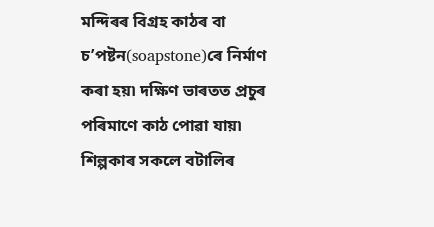মন্দিৰৰ বিগ্ৰহ কাঠৰ বা চ’পষ্টন(soapstone)ৰে নিৰ্মাণ কৰা হয়৷ দক্ষিণ ভাৰতত প্ৰচুৰ পৰিমাণে কাঠ পোৱা যায়৷ শিল্পকাৰ সকলে বটালিৰ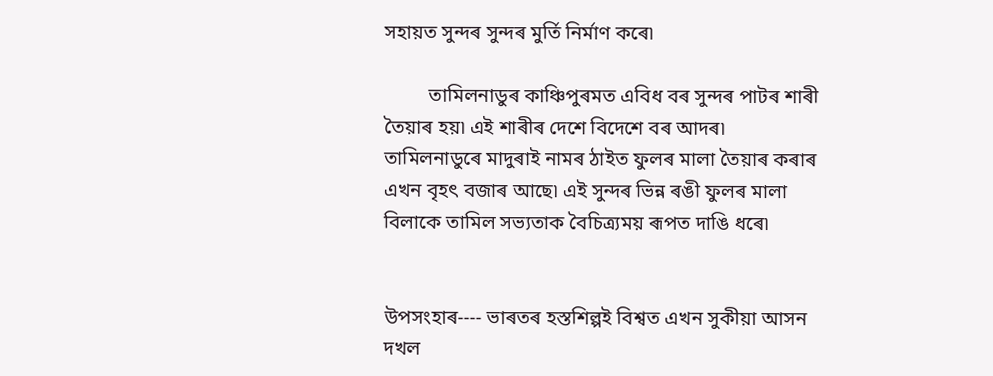সহায়ত সুন্দৰ সুন্দৰ মুৰ্তি নিৰ্মাণ কৰে৷

         তামিলনাডুৰ কাঞ্চিপুৰমত এবিধ বৰ সুন্দৰ পাটৰ শাৰী তৈয়াৰ হয়৷ এই শাৰীৰ দেশে বিদেশে বৰ আদৰ৷ তামিলনাডুৰে মাদুৰাই নামৰ ঠাইত ফুলৰ মালা তৈয়াৰ কৰাৰ এখন বৃহৎ বজাৰ আছে৷ এই সুন্দৰ ভিন্ন ৰঙী ফুলৰ মালা বিলাকে তামিল সভ্যতাক বৈচিত্ৰ্যময় ৰূপত দাঙি ধৰে৷


উপসংহাৰ---- ভাৰতৰ হস্তশিল্পই বিশ্বত এখন সুকীয়া আসন দখল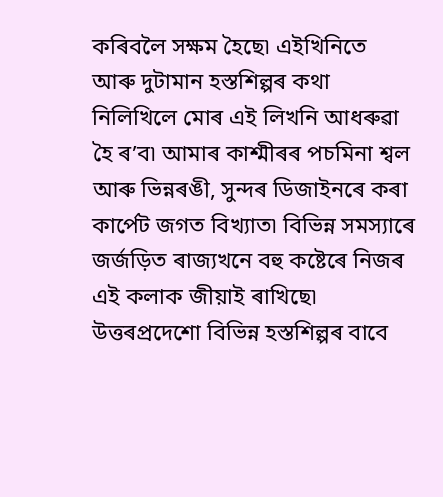কৰিবলৈ সক্ষম হৈছে৷ এইখিনিতে আৰু দুটামান হস্তশিল্পৰ কথা নিলিখিলে মোৰ এই লিখনি আধৰুৱা হৈ ৰ’ব৷ আমাৰ কাশ্মীৰৰ পচমিনা শ্বল আৰু ভিন্নৰঙী, সুন্দৰ ডিজাইনৰে কৰা কাৰ্পেট জগত বিখ্যাত৷ বিভিন্ন সমস্যাৰে জৰ্জড়িত ৰাজ্যখনে বহু কষ্টেৰে নিজৰ এই কলাক জীয়াই ৰাখিছে৷ উত্তৰপ্ৰদেশো বিভিন্ন হস্তশিল্পৰ বাবে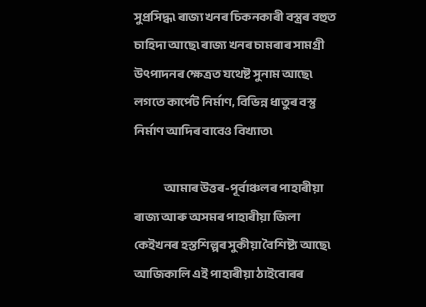সুপ্ৰসিদ্ধ৷ ৰাজ্য খনৰ চিকনকাৰী বস্ত্ৰৰ বহুত চাহিদা আছে৷ ৰাজ্য খনৰ চামৰাৰ সামগ্ৰী উৎপাদনৰ ক্ষেত্ৰত যথেষ্ট সুনাম আছে৷ লগতে কাৰ্পেট নিৰ্মাণ, বিভিন্ন ধাতুৰ বস্তু নিৰ্মাণ আদিৰ বাবেও বিখ্যাত৷

               আমাৰ উত্তৰ-পূৰ্বাঞ্চলৰ পাহাৰীয়া ৰাজ্য আৰু অসমৰ পাহাৰীয়া জিলা কেইখনৰ হস্তশিল্পৰ সুকীয়া বৈশিষ্ট্য আছে৷ আজিকালি এই পাহাৰীয়া ঠাইবোৰৰ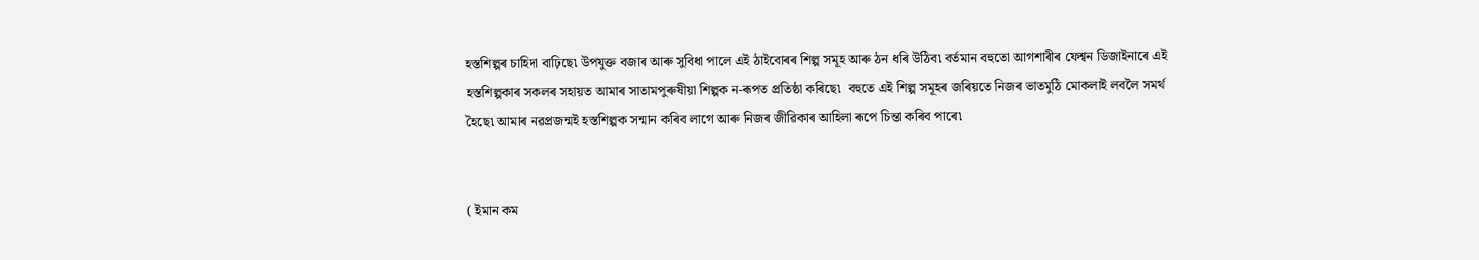হস্তশিল্পৰ চাহিদা বাঢ়িছে৷ উপযুক্ত বজাৰ আৰু সুবিধা পালে এই ঠাইবোৰৰ শিল্প সমূহ আৰু ঠন ধৰি উঠিব৷ বৰ্তমান বহুতো আগশাৰীৰ ফেশ্বন ডিজাইনাৰে এই হস্তশিল্পকাৰ সকলৰ সহায়ত আমাৰ সাতামপুৰুষীয়া শিল্পক ন-ৰূপত প্ৰতিষ্ঠা কৰিছে৷  বহুতে এই শিল্প সমূহৰ জৰিয়তে নিজৰ ভাতমুঠি মোকলাই লবলৈ সমৰ্থ হৈছে৷ আমাৰ নৱপ্ৰজন্মই হস্তশিল্পক সন্মান কৰিব লাগে আৰু নিজৰ জীৱিকাৰ আহিলা ৰূপে চিন্তা কৰিব পাৰে৷


( ইমান কম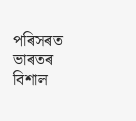পৰিসৰত ভাৰতৰ বিশাল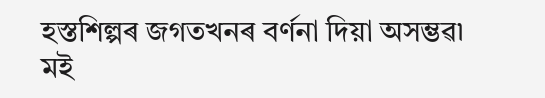হস্তশিল্পৰ জগতখনৰ বৰ্ণনা দিয়া অসম্ভৱ৷ মই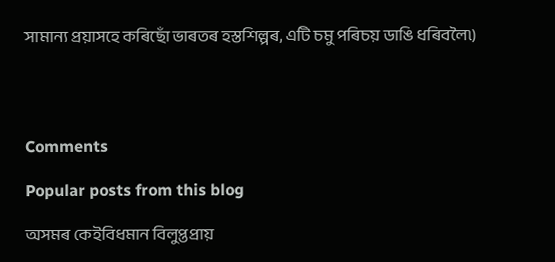সামান্য প্ৰয়াসহে কৰিছোঁ ভাৰতৰ হস্তশিল্পৰ, এটি চমু পৰিচয় ডাঙি ধৰিবলৈ৷)




Comments

Popular posts from this blog

অসমৰ কেইবিধমান বিলুপ্তপ্ৰায়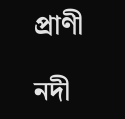প্ৰাণী

নদী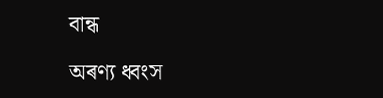বান্ধ

অৰণ্য ধ্বংস